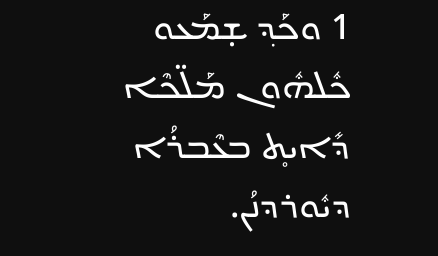1 ܘܟܰܕ݂ ܫ̣ܡܰܥܘ ܟܽܠܗܽܘܢ ܡܰܠ̈ܟܶܐ ܕܺܐܝܬ̥ ܒܥܶܒܪܳܐ ܕܝܽܘܪܕܢܳܢ.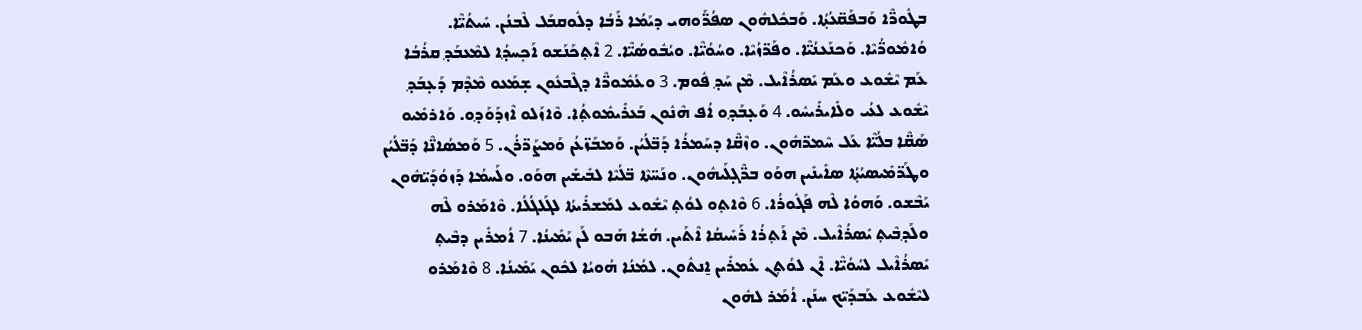ܒܛܽܘܖ̈ܶܐ ܘܰܒܦܰܩ̈ܥܳܬ̥ܳܐ. ܘܰܒܟܽܠܗܽܘܢ ܣܦܳܖ̈ܰܘܗܝ ܕܝܰܡܳܐ ܪܰܒܳܐ ܕܠܽܘܩܒܰܠ ܠܶܒܢܳܢ. ܚܺܝܬܳܝ̈ܶܐ. ܘܳܐܡܽܘܖ̈ܳܝܶܐ. ܘܰܟܢܰܥܢܳܝ̈ܶܐ. ܘܦܰܖ̈ܙܳܝܶܐ. ܘܚܳܘܳܝ̈ܶܐ. ܘܝܳܒܽܘܣܳܝ̈ܶܐ. 2 ܐܶܬ̥ܟܰܢܰܫܘ ܐܰܟ̥ܚܕ݂ܳܐ ܠܡܶܥܒܰܕ݂ ܩܪܳܒܳܐ ܥܰܡ ܝܶܫܽܘܥ ܘܥܰܡ ܝܺܣܪܳܐܶܝܠ. ܡܶܢ ܚܰܕ݂ ܦܽܘܡ. 3 ܘܥܳܡܽܘܖ̈ܶܐ ܕܓܶܒܥܽܘܢ ܫ̣ܡܰܥܘ ܡܶܕܶܡ ܕܰܥ̣ܒܰܕ݂ ܝܶܫܽܘܥ ܠܥܳܝ ܘܠܺܐܝܪܺܝܚܽܘ. 4 ܘܰܥ̣ܒܰܕ݂ܘ ܐܳܦ ܗܶܢܽܘܢ ܒܰܥܪܺܝܡܽܘܬ̥ܳܐ. ܘܶܐܙܰܠܘ ܐܶܙܕܰܘܰܕ݂ܘ. ܘܰܐܪܡܺܝܘ ܣܰܩ̈ܶܐ ܒܠܳܝ̈ܶܐ ܥܰܠ ܚܶܡܖ̈ܗܽܘܢ. ܘܙܶܩ̈ܶܐ ܕܚܰܡܪܳܐ ܕܰܒ̈ܠܳܝܳܢ. ܘܰܡܒܰܙ̈ܥܳܢ ܘܰܡܨܰܖ̈ܪܳܢ. 5 ܘܰܡܣܳܐܢ̈ܶܐ ܕܰܒ̈ܠܳܝܳܢ ܘܛܰܖ̈ܡܺܝܣܝܳܬ̥ܳܐ ܣܐܺܝܢܺܝܢ ܗܘܰܘ ܒܖ̈ܶܓ̣ܠܰܝܗܽܘܢ. ܘܢܰܚ̈ܬܶܐ ܒ̈ܠܳܝܶܐ ܠܒܺܝܫܺܝܢ ܗܘܰܘ. ܘܠܰܚܡܳܐ ܕܰܙܘܳܕܰܝ̈ܗܽܘܢ ܝܰܒܶܫܘ. ܘܰܗܘܳܐ ܠܶܗ ܦܰܓܽܘܪܳܐ. 6 ܘܶܐܬ̥ܘ ܠܘܳܬ̥ ܝܶܫܽܘܥ ܠܡܰܫܪܺܝܬܳܐ ܠܓܰܠܓܳܠܳܐ. ܘܶܐܡܰܪܘ ܠܶܗ ܘܠܰܕ݂ܒܶܝܬ̥ ܝܺܣܪܳܐܶܝܠ. ܡܶܢ ܐܰܬ̥ܪܳܐ ܪܰܚܺܝܩܳܐ ܐܶܬܰܝܢ. ܗܳܫܳܐ ܗܰܒܘ ܠܰܢ ܝܰܡܺܝܢܳܐ. 7 ܐܳܡܪܺܝܢ ܕܒܶܝܬ̥ ܝܺܣܪܳܐܶܝܠ ܠܚܳܘܳܝ̈ܶܐ. ܐܶܢ ܠܘܳܬ̥ܢ ܥܳܡܪܺܝܢ ܐ̱ܢܬܽܘܢ. ܠܡܳܢܳܐ ܗܳܘܝܳܐ ܠܟܽܘܢ ܝܰܡܺܝܢܳܐ. 8 ܘܶܐܡܰܪܘ ܠܝܶܫܽܘܥ ܥܰܒܕܰܝ̈ܟ ܚܢܰܢ. ܐܳܡܰܪ ܠܗܽܘܢ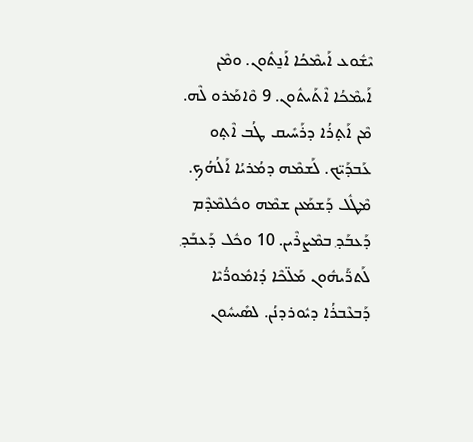ܝܶܫܽܘܥ ܐܰܝܡܶܟܳܐ ܐܰܢ̱ܬܽܘܢ. ܘܡܶܢ ܐܰܝܡܶܟܳܐ ܐܶܬܰܝܬܽܘܢ. 9 ܘܶܐܡܰܪܘ ܠܶܗ. ܡܶܢ ܐܰܬ̥ܪܳܐ ܕܪܰܚܺܝܩ ܛܳܒ ܐܶܬ̥ܘ ܥܰܒܕܰܝ̈ܟ. ܠܰܫܡܶܗ ܕܡܳܪܝܳܐ ܐܰܠܳܗܳܟ̥. ܡܶܛܽܠ ܕܰܫܡܰܥܢ ܫܡܶܗ ܘܟܽܠܡܶܕܶܡ ܕܰܥܒܰܕ݂ ܒܡܶܨܪܶܝܢ. 10 ܘܟܽܠ ܕܰܥܒܰܕ݂ ܠܰܬܖ̈ܰܝܗܽܘܢ ܡܰܠ̈ܟܶܐ ܕܳܐܡܽܘܖ̈ܳܝܶܐ ܕܰܒܥܶܒܪܳܐ ܕܝܽܘܪܕܢܳܢ. ܠܣܺܝܚܽܘܢ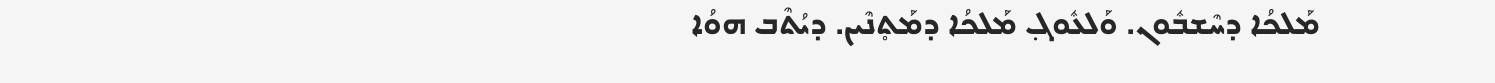ܡܰܠܟܳܐ ܕܚܶܫܒܽܘܢ. ܘܰܠܥܽܘܓ݂ ܡܰܠܟܳܐ ܕܡܰܬ̥ܢܶܝܢ. ܕܝܳܬܶܒ ܗܘܳܐ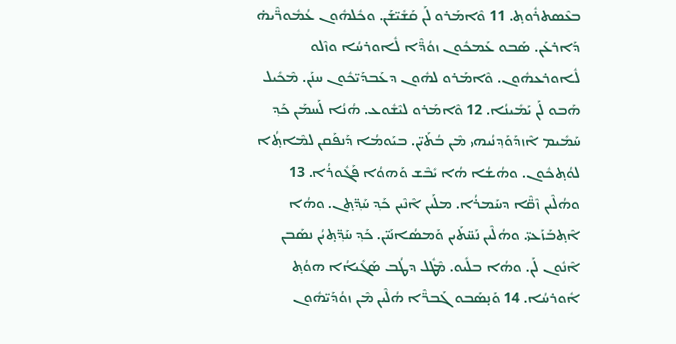ܒܥܶܣܬܪܽܘܬ̥. 11 ܘܶܐܡܰܪܘ ܠܰܢ ܩܰܫܺܝ̈ܫܰܢ. ܘܟܽܠܗܽܘܢ ܥܳܡܽܘܖ̈ܶܝܗ̇ ܕܰܐܪܥܰܢ. ܣܰܒܘ ܥܰܡܟܽܘܢ ܙܘܳܕ̈ܶܐ ܠܽܐܘܪܚܳܐ ܘܙܶܠܘ ܠܽܐܘܪܥܗܽܘܢ. ܘܶܐܡܰܪܘ ܠܗܽܘܢ ܕܥܰܒܕܰܝ̈ܟܽܘܢ ܚܢܰܢ. ܡܶܟܺܝܠ ܗܰܒܘ ܠܰܢ ܝܰܡܺܝܢܳܐ. 12 ܘܶܐܡܰܪܘ ܠܝܶܫܽܘܥ. ܗܳܢܳܐ ܠܰܚܡܰܢ ܟܰܕ݂ ܚܰܡܺܝܡ ܐܶܙܕܰܘܰܕ݂ܢܳܝܗܝ ܡܶܢ ܒܳܬܰܝ̈ܢ. ܒܝܰܘܡܳܐ ܕܰܢܦܰܩܢ ܠܡܶܐܬ̥ܳܐ ܠܘܳܬ̥ܟܽܘܢ. ܘܗܳܫܳܐ ܗܳܐ ܝܺܒܶܫ ܘܰܗܘܳܐ ܦܰܓܽܘܪܳܐ. 13 ܘܗܳܠܶܝܢ ܙܶܩ̈ܶܐ ܕܚܰܡܪܳܐ. ܡܠܰܝܢ ܐܶܢܶܝܢ ܟܰܕ݂ ܚܰܕ݂̈ܬ̥ܢ. ܘܗܳܐ ܐܶܬ̥ܒܰܙܰܥܝ̈. ܘܗܳܠܶܝܢ ܢܰܚ̈ܬܰܝܢ ܘܰܡܣܳܐܢܰܝ̈ܢ. ܟܰܕ݂ ܚܰܕ݂̈ܬ̥ܝܳܢ ܢܣܰܒܢ ܐܶܢܽܘܢ ܠܰܢ. ܘܗܳܐ ܒܠܺܝܘ. ܡܶܛܽܠ ܕܛܳܒ ܣܰܓܺܝܐܳܐ ܗܘܳܬ̥ ܐܽܘܪܚܳܐ. 14 ܘܰܢ̣ܣܰܒܘ ܓܰܒܖ̈ܶܐ ܗܳܠܶܝܢ ܡܶܢ ܙܘܳܕܰܝ̈ܗܽܘܢ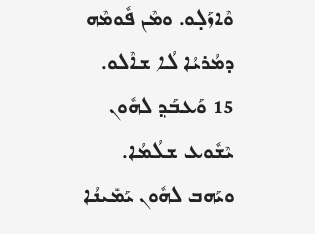ܘܶܐܙܰܠ̣ܘ. ܘܡܶܢ ܦܽܘܡܶܗ ܕܡܳܪܝܳܐ ܠܳܐ ܫܐܶܠܘ. 15 ܘܰܥܒܰܕ݂ ܠܗܽܘܢ ܝܶܫܽܘܥ ܫܠܳܡܳܐ. ܘܝܰܗܒ ܠܗܽܘܢ ܝܰܡܺܝܢܳܐ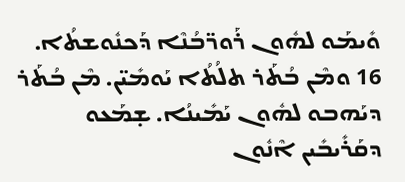ܘܺܝܡܰܘ ܠܗܽܘܢ ܪܰܘܖ̈ܒܳܢܶܐ ܕܰܟܢܽܘܫܬܳܐ. 16 ܘܡܶܢ ܒܳܬܰܪ ܬܠܳܬܳܐ ܝܰܘܡܺܝ̈ܢ. ܡܶܢ ܒܳܬܰܪ ܕܝܰܗܒܘ ܠܗܽܘܢ ܝܰܡܺܝܢܳܐ. ܫ̣ܡܰܥܘ ܕܩܰܪܺܝܒܺܝܢ ܐܶܢܽܘܢ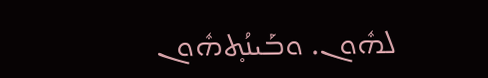ܠܗܽܘܢ. ܘܒܰܝܢܳܬ̥ܗܽܘܢ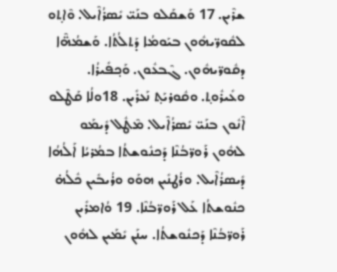ܫܪܶܝܢ. 17 ܘܰܫܩܰܠܘ ܒܢܰܝ̈ ܝܺܣܪܳܐܶܝܠ. ܘܶܐܬ̥ܘ ܠܩܽܘܖ̈ܝܗܽܘܢ ܒܝܰܘܡܳܐ ܕܰܬܠܳܬܳܐ. ܘܰܫܡܳܗ̈ܶܐ ܕܩܽܘܖ̈ܝܗܽܘܢ. ܓܶܒܥܽܘܢ. ܘܰܟ̥ܦܺܝܪܳܐ. ܘܥܺܝܪܽܘܬ̥. ܘܩܽܘܪܝܰܬ̥ ܢܰܥܪܺܝܢ. 18ܘܠܳܐ ܩܰܛܶܠܘ ܐܶܢܽܘܢ ܒܢܰܝ̈ ܝܺܣܪܳܐܶܝܠ. ܡܶܛܽܠ ܕܺܝܡܰܘ ܠܗܽܘܢ ܪܰܘܖ̈ܒܳܢܶܐ ܕܰܟܢܽܘܫܬܳܐ ܒܡܳܪܝܳܐ ܐܰ‌ܠܳܗܳܐ ܕܺܝܣܪܳܐܶܝܠ. ܘܪܳܛܢܺܝܢ ܗܘܰܘ ܘܪܳܝܒܺܝܢ ܟܽܠܳܗ̇ ܟܢܽܘܫܬܳܐ ܥܰܠ ܪܰܘܖ̈ܒܳܢܶܐ. 19 ܘܳܐܡܪܺܝܢ ܪܰܘܖ̈ܒܳܢܶܐ ܕܰܟܢܽܘܫܬܳܐ. ܚܢܰܢ ܝܺܡܰܝܢ ܠܗܽܘܢ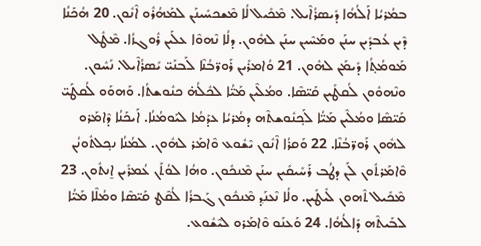ܒܡܳܪܝܳܐ ܐܰ‌ܠܳܗܳܐ ܕܺܝܣܪܳܐܶܝܠ. ܡܶܟܺܝܠ ܠܳܐ ܡܶܫܟܚܺܝܢܰܢ ܠܡܰܗܳܪܽܘ ܐܶܢܽܘܢ. 20 ܗܳܟܰܢܳܐ ܕܶܝܢ ܥܳܒܕܺܝܢ ܚܢܰܢ ܘܡܰܚܶܝܢ ܚܢܰܢ ܠܗܽܘܢ. ܕܠܳܐ ܢܶܗܘܶܐ ܥܠܰܝܢ ܪܽܘܓܙܳܐ. ܡܶܛܽܠ ܡܰܘܡܳܬ̥ܳܐ ܕܺܝܡܰܢ ܠܗܽܘܢ. 21 ܘܳܐܡܪܺܝܢ ܪܰܘܖ̈ܒܳܢܶܐ ܠܰܒܢܰܝ̈ ܝܺܣܪܳܐܶܝܠ. ܢܺܚܽܘܢ. ܘܢܶܗܘܽܘܢ ܠܳܩܛܺܝܢ ܩܰܝ̈ܣܶܐ. ܘܡܳܠܶܝܢ ܡܰܝ̈ܳܐ ܠܟܽܠܳܗ̇ ܟܢܽܘܫܬܳܐ. ܘܰܗܘܰܘ ܠܳܩܛܰܝ̈ ܩܰܝ̈ܣܶܐ ܘܡܳܠܶܝܢ ܡܰܝ̈ܳܐ ܠܰܟ̥ܢܽܘܫܬܶܗ ܕܡܳܪܝܳܐ ܥܕܰܡܳܐ ܠܝܰܘܡܳܢܳܐ. ܐܰܝܟܰܢܳܐ ܕܶܐܡܰܪܘ ܠܗܽܘܢ ܪܰܘܖ̈ܒܳܢܶܐ. 22 ܘܰܩܪܳܐ ܐܶܢܽܘܢ ܝܶܫܽܘܥ ܘܶܐܡܰܪ ܠܗܽܘܢ. ܠܡܳܢܳܐ ܢܟ̥ܠܬܽܘܢܳܢ ܘܶܐܡܰܪܬܽܘܢ ܠܰܢ ܕܛܳܒ ܪܰܚܺܝܩܺܝܢ ܚܢܰܢ ܡܶܢܟܽܘܢ. ܘܗܳܐ ܠܘܳܬܰܢ ܥܳܡܪܺܝܢ ܐ̱ܢܬܽܘܢ. 23 ܡܶܟܺܝܠ ܬܶܗܘܢ ܠܺܝܛܺܝܢ. ܘܠܳܐ ܢܶܥܢܰܕ݂ ܡܶܢܟܽܘܢ ܓܰܒܪܳܐ ܠܳܩܶܛ ܩܰܝ̈ܣܶܐ ܘܡܳܠܶܐ ܡܰܝ̈ܳܐ ܠܒܰܝܬܶܗ ܕܰܐ‌ܠܳܗܳܐ. 24 ܘܰܥܢܰܘ ܘܶܐܡܰܪܘ ܠܝܶܫܽܘܥ.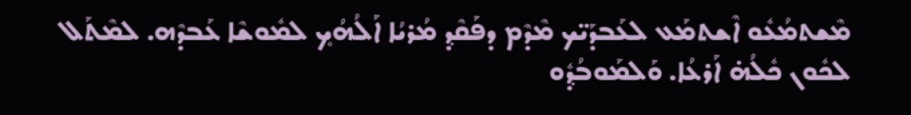ܡܶܫܬܡܳܥܽܘ ܐܶܫܬܡܰܥ ܠܥܰܒܕܰܝ̈ܟ ܡܶܕܶܡ ܕܦܰܩܶܕ݂ ܡܳܪܝܳܐ ܐܰܠܳܗܳܟ̥ ܠܡܽܘܫܶܐ ܥܰܒܕܶܗ. ܠܡܶܬܰܠ ܠܟܽܘܢ ܟܽܠܳܗ̇ ܐܰܪܥܳܐ. ܘܰܠܡܰܘܒܳܕ݂ܽܘ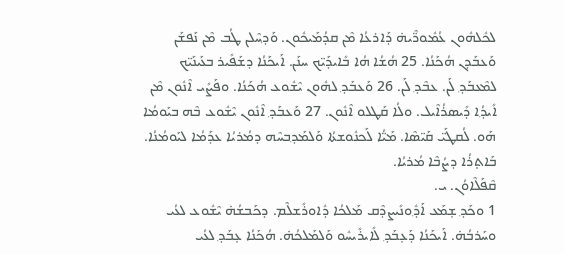ܠܟܽܠܗܽܘܢ ܥܳܡܽܘܖ̈ܶܝܗ̇ ܕܰܐܪܥܳܐ ܡܶܢ ܩܕܳܡܰܝܟܽܘܢ. ܘܰܕ݂ܚܶܠܢ ܛܳܒ ܡܶܢ ܢܰܦܫܰܢ ܘܰܥܒܰܕܢ ܗܳܟܰܢܳܐ. 25 ܗܳܫܳܐ ܗܳܐ ܒܺܐܝܕܰܝ̈ܟ ܚܢܰܢ. ܐܰܝܟܰܢܳܐ ܕܫܰܦܺܝܪ ܒܥܰܝܢܰܝ̈ܟ ܠܡܶܥܒܰܕ݂ ܠܰܢ. ܥܒܶܕ݂ ܠܰܢ. 26 ܘܰܥܒܰܕ݂ ܠܗܽܘܢ ܝܶܫܽܘܥ ܗܳܟܰܢܳܐ. ܘܦܰܨܺܝ ܐܶܢܽܘܢ ܡܶܢ ܐܺܝܕ݂ܳܐ ܕܺܝܣܪܳܐܶܝܠ. ܘܠܳܐ ܩܰܛܠܘ ܐܶܢܽܘܢ. 27 ܘܰܥܒܰܕ݂ ܐܶܢܽܘܢ ܝܶܫܽܘܥ ܒܶܗ ܒܝܰܘܡܳܐ ܗܰܘ. ܠܳܩܛܰܝ̈ ܩܰܝ̈ܣܶܐ. ܡܰܝ̈ܳܐ ܠܰܟܢܽܘܫܬܳܐ ܘܰܠܡܰܕ݂ܒܚܶܗ ܕܡܳܪܝܳܐ ܥܕܰܡܳܐ ܠܝܰܘܡܳܢܳܐ. ܒܰܐܬ̥ܪܳܐ ܕܨܳܒܶܐ ܡܳܪܝܳܐ.
ܩܶܦܰܠܶܐܘܳܢ. ܝ.
1 ܘܟܰܕ݂ ܫ̣ܡܰܥ ܐܰܕ݂ܽܘܢܺܝܨܕܶܩ ܡܰܠܟܳܐ ܕܽܐܘܪܺܫܠܶܡ. ܕܟܰܒܫܳܗ̇ ܝܶܫܽܘܥ ܠܥܳܝ ܘܚܰܪܒܳܗ̇. ܐܰܝܟܰܢܳܐ ܕܰܥ̣ܒܰܕ݂ ܠܺܐܝܪܺܝܚܽܘ ܘܰܠܡܰܠܟܳܗ̇. ܗܳܟܰܢܳܐ ܥ̣ܒܰܕ݂ ܠܥܳܝ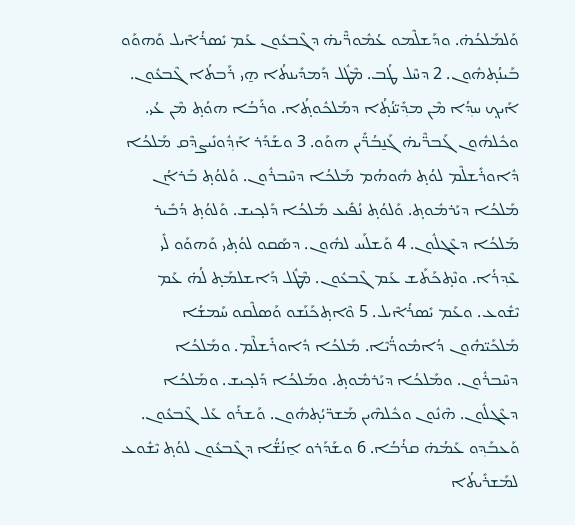ܘܰܠܡܰܠܟܳܗ̇. ܘܕܰܫܠܶܡܘ ܥܳܡܽܘܖ̈ܶܝܗ̇ ܕܓܶܒܥܽܘܢ ܥܰܡ ܝܺܣܪܳܐܶܝܠ ܘܰܗܘܰܘ ܒܰܝܢܳܬ̥ܗܽܘܢ. 2 ܕܚܶܠ ܛܳܒ. ܡܶܛܽܠ ܕܰܡܕܺܝܢܬܳܐ ܗ̱ܝ ܪܰܒܬܳܐ ܓܶܒܥܽܘܢ. ܐܰܝܟ̥ ܚܕ݂ܳܐ ܡܶܢ ܡܕ݂ܺܝ̈ܢܳܬ̥ܳܐ ܕܡܰܠܟܽܘܬ̥ܳܐ. ܘܪܰܒܳܐ ܗܘܳܬ̥ ܡܶܢ ܥܳܝ. ܘܟܽܠܗܽܘܢ ܓܰܒܖ̈ܶܝܗ̇ ܓܰܢ̱ܒܳܖ̈ܺܝܢ ܗܘܰܘ. 3 ܘܫܰܕܰܪ ܐܰܕ݂ܽܘܢܺܝܨܕܶܩ ܡܰܠܟܳܐ ܕܽܐܘܪܺܫܠܶܡ ܠܘܳܬ̥ ܗܽܘܗܳܡ ܡܰܠܟܳܐ ܕܚܶܒܪܽܘܢ. ܘܰܠܘܳܬ̥ ܒܰܪܐܳܢ ܡܰܠܟܳܐ ܕܝܰܪܡܽܘܬ̥. ܘܰܠܘܳܬ̥ ܢܳܦܺܝܥ ܡܰܠܟܳܐ ܕܰܠܟ̥ܝܫ. ܘܰܠܘܳܬ̥ ܕܳܒܺܝܪ ܡܰܠܟܳܐ ܕܥܶܓܠܽܘܢ. 4 ܘܰܫܠܰܚ ܠܗܽܘܢ. ܕܣܰܩܘ ܠܘܳܬ̥ܝ ܘܰܗܘܰܘ ܠܺܝ ܥܶܕ݂ܪܳܐ. ܘܢܶܬ̥ܟܰܬܰܫ ܥܰܡ ܓܶܒܥܽܘܢ. ܡܶܛܽܠ ܕܰܐܫܠܡܰܬ̥ ܠܳܗ̇ ܥܰܡ ܝܶܫܽܘܥ. ܘܥܰܡ ܝܺܣܪܳܐܶܝܠ. 5 ܘܶܐܬ̥ܟܰܢܰܫܘ ܘܰܣܠܶܩܘ ܚܰܡܫܳܐ ܡܰܠܟܰܝ̈ܗܽܘܢ ܕܳܐܡܽܘܖ̈ܳܝܶܐ. ܡܰܠܟܳܐ ܕܽܐܘܪܺܫܠܶܡ. ܘܡܰܠܟܳܐ ܕܚܶܒܪܽܘܢ. ܘܡܰܠܟܳܐ ܕܝܰܪܡܽܘܬ̥. ܘܡܰܠܟܳܐ ܕܰܠܟ̥ܝܫ. ܘܡܰܠܟܳܐ ܕܥܶܓܠܽܘܢ. ܗܶܢܽܘܢ ܘܟܽܠܗܶܝܢ ܡܰܫܖ̈ܝܳܬ̥ܗܽܘܢ. ܘܰܫܪܰܘ ܥܰܠ ܓܶܒܥܽܘܢ. ܘܰܥܒܰܕ݂ܘ ܥܰܡܳܗ̇ ܩܪܳܒܳܐ. 6 ܘܫܰܕܰܪܘ ܐ̱ܢܳܫ̈ܳܐ ܕܓܶܒܥܽܘܢ ܠܘܳܬ̥ ܝܶܫܽܘܥ ܠܡܰܫܪܺܝܬܳܐ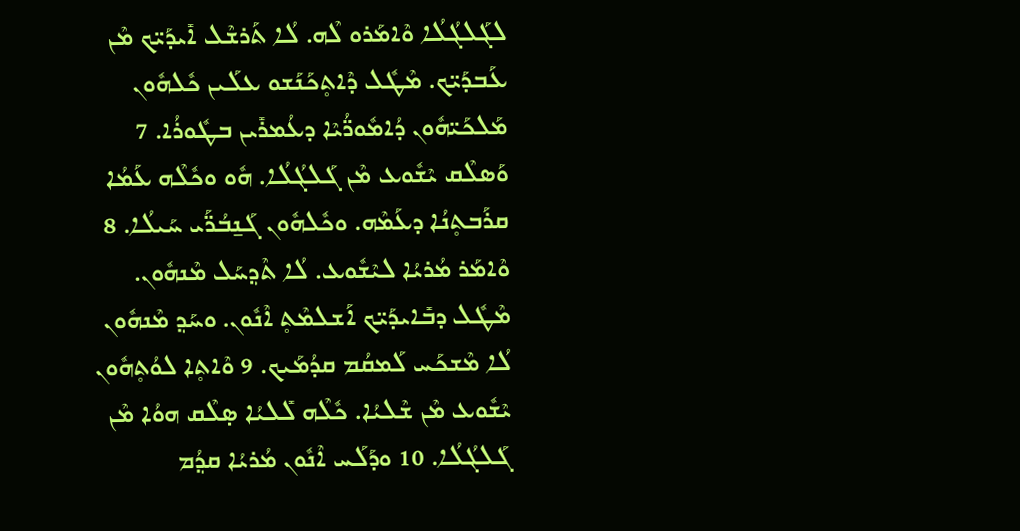ܠܓܰܠܓܳܠܳܐ ܘܶܐܡܰܪܘ ܠܶܗ. ܠܳܐ ܬܰܪܫܶܠ ܐܺܝܕܰܝ̈ܟ ܡܶܢ ܥܰܒܕܰܝ̈ܟ. ܡܶܛܽܠ ܕܶܐܬ̥ܟܰܢܰܫܘ ܥܠܰܝܢ ܟܽܠܗܽܘܢ ܡܰܠܟܰܝ̈ܗܽܘܢ ܕܳܐܡܽܘܖ̈ܳܝܶܐ ܕܥܳܡܪܺܝܢ ܒܛܽܘܪܳܐ. 7 ܘܰܣܠܶܩ ܝܶܫܽܘܥ ܡܶܢ ܓܰܠܓܳܠܳܐ. ܗܽܘ ܘܟܽܠܶܗ ܥܰܡܳܐ ܩܪܰܒܬ̥ܢܳܐ ܕܥܰܡܶܗ. ܘܟܽܠܗܽܘܢ ܓܰܢ̱ܒܳܖ̈ܰܝ ܚܰܝܠܳܐ. 8 ܘܶܐܡܰܪ ܡܳܪܝܳܐ ܠܝܶܫܽܘܥ. ܠܳܐ ܬܶܕ݂ܚܰܠ ܡܶܢܗܽܘܢ. ܡܶܛܽܠ ܕܒܺܐܝܕܰܝ̈ܟ ܐܰܫܠܡܶܬ̥ ܐܶܢܽܘܢ. ܘܚܰܕ݂ ܡܶܢܗܽܘܢ ܠܳܐ ܡܶܫܟܰܚ ܠܰܡܩܳܡ ܩܕܳܡܰܝܟ. 9 ܘܶܐܬ̥ܐ ܠܘܳܬ̥ܗܽܘܢ ܝܶܫܽܘܥ ܡܶܢ ܫܶܠܝܳܐ. ܟܽܠܶܗ ܠܺܠܝܳܐ ܣ̣ܠܶܩ ܗܘܳܐ ܡܶܢ ܓܰܠܓܳܠܳܐ. 10 ܘܕܰܠܰܚ ܐܶܢܽܘܢ ܡܳܪܝܳܐ ܩܕ݂ܳܡ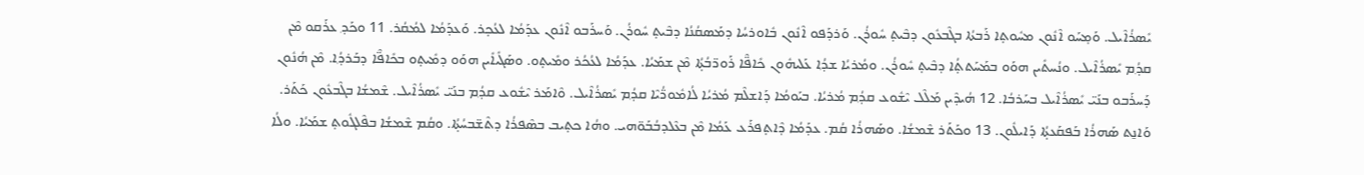ܝܺܣܪܳܐܶܝܠ. ܘܰܡ̣ܚܰܘ ܐܶܢܽܘܢ ܡܚܽܘܬ̥ܐ ܪܰܒܬܳܐ ܒܓܶܒܥܽܘܢ ܕܒܶܝܬ̥ ܚܽܘܪܳܢ. ܘܰܪܕܰܦܘ ܐܶܢܽܘܢ ܒܽܐܘܪܚܳܐ ܕܡܰܣܩܳܢܳܐ ܕܒܶܝܬ̥ ܚܽܘܪܳܢ. ܘܰܚܪܰܒܘ ܐܶܢܽܘܢ ܥܕܰܡܳܐ ܠܥܳܟ̥ܪ. ܘܰܥܕܰܡܳܐ ܠܡܳܩܳܪ. 11 ܘܟܰܕ݂ ܥܪܰܩܘ ܡܶܢ ܩܕ݂ܳܡ ܝܺܣܪܳܐܶܝܠ. ܘܢܳܚܬܺܝܢ ܗܘܰܘ ܒܡܰܚܰܬܬ̥ܳܐ ܕܒܶܝܬ̥ ܚܽܘܪܳܢ. ܘܡܳܪܝܳܐ ܫܕ݂ܳܐ ܥܰܠܝܗܽܘܢ ܟܺܐܦ̈ܶܐ ܪܰܘܖ̈ܒܳܬ̥ܳܐ ܡܶܢ ܫܡܰܝܳܐ. ܥܕܰܡܳܐ ܠܥܳܟܳܪ ܘܡܺܝܬ̥ܘ. ܘܣܰܓܺܝܐܺܝܢ ܗܘܰܘ ܕܡܺܝܬ̥ܘ ܒܟܺܐܦ̈ܶܐ ܕܒܰܪܕ݂ܳܐ. ܡܶܢ ܗܳܢܽܘܢ ܕܰܚܪܰܒܘ ܒܢܰܝ̈ ܝܺܣܪܳܐܶܝܠ ܒܚܰܪܒܳܐ. 12 ܗܳܝܕܶܝܢ ܡܰܠܶܠ ܝܶܫܽܘܥ ܩܕ݂ܳܡ ܡܳܪܝܳܐ. ܒܝܰܘܡܳܐ ܕܰܐܫܠܶܡ ܡܳܪܝܳܐ ܠܳܐܡܽܘܖ̈ܳܝܶܐ ܩܕ݂ܳܡ ܝܺܣܪܳܐܶܝܠ. ܘܶܐܡܰܪ ܝܶܫܽܘܥ ܩܕ݂ܳܡ ܒܢܰܝ̈ ܝܺܣܪܳܐܶܝܠ. ܫܶܡܫܳܐ ܒܓܶܒܥܽܘܢ ܟܰܬܰܪ. ܘܰܐܢ̱ܬ ܣܰܗܪܳܐ ܒܰܦܩܰܥܬ̥ܳܐ ܕܰܐܝܠܽܘܢ. 13 ܘܟܰܬܰܪ ܫܶܡܫܳܐ. ܘܣܰܗܪܳܐ ܩܳܡ. ܥܕܰܡܳܐ ܕܶܐܬ̥ܦܪܰܥ ܥܰܡܳܐ ܡܶܢ ܒܥܶܠܕܒܳܒܰܘ̈ܗܝ. ܘܗܳܐ ܟܬ̥ܝܒ ܒܣܶܦܪܳܐ ܕܬܶܫ̈ܒܚܳܬ̥ܳܐ. ܘܩܳܡ ܫܶܡܫܳܐ ܒܦܶܠܓܽܘܬ̥ ܫܡܰܝܳܐ. ܘܠܳܐ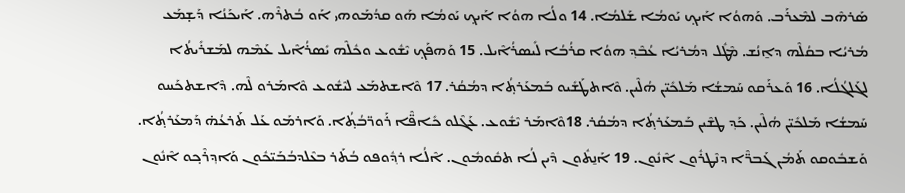ܣܰܪܗܶܒ ܠܡܶܥܪܰܒ. ܘܰܗܘܳܐ ܐܰܝܟ̥ ܝܰܘܡܳܐ ܫܰܠܡܳܐ. 14 ܘܠܳܐ ܗܘܳܐ ܐܰܝܟ̥ ܝܰܘܡܳܐ ܗܰܘ ܩܕܳܡܰܘܗܝ ܐܰܘ ܒܳܬܪܶܗ. ܐܰܝܟܰܢܳܐ ܕܰܫ̣ܡܰܥ ܡܳܪܝܳܐ ܒܩܳܠܶܗ ܕܐ̱ܢܳܫ. ܡܶܛܽܠ ܕܡܳܪܝܳܐ ܥܳܒܶܕ݂ ܗܘܳܐ ܩܪܳܒܳܐ ܠܺܝܣܪܳܐܶܝܠ. 15 ܘܰܗܦܰܟ̥ ܝܶܫܽܘܥ ܘܟܽܠܶܗ ܝܺܣܪܳܐܶܝܠ ܥܰܡܶܗ ܠܡܰܫܪܺܝܬܳܐ ܠܓܰܠܓܳܠܳܐ. 16 ܘܰܥܪܰܩܘ ܚܰܡܫܳܐ ܡܰܠܟܺܝ̈ܢ ܗܳܠܶܝܢ. ܘܶܐܬܛܰܫܺܝܘ ܒܰܡܥܰܪܬ̥ܳܐ ܕܡܳܩܳܪ. 17 ܘܶܐܫܬܡܰܥ ܠܝܶܫܽܘܥ ܘܶܐܡܰܪܘ ܠܶܗ. ܕܶܐܫܬܟܰܚܘ ܚܰܡܫܳܐ ܡܰܠܟܺܝ̈ܢ ܗܳܠܶܝܢ. ܟܰܕ݂ ܛܫܶܝܢ ܒܰܡܥܰܪܬ̥ܳܐ ܕܡܳܩܳܪ. 18ܘܶܐܡܰܪ ܝܶܫܽܘܥ. ܥܰܓܶܠܘ ܟܺܐܦ̈ܶܐ ܪܰܘܖ̈ܒܳܬ̥ܳܐ. ܘܰܐܪܡܰܘ ܥܰܠ ܬܰܪܥܳܗ̇ ܕܰܡܥܰܪܬ̥ܳܐ. ܘܰܫܒܽܘܩܘ ܬܰܡܳܢ ܓܰܒܖ̈ܶܐ ܕܢܶܛܪܽܘܢ ܐܶܢܽܘܢ. 19 ܐܰܢ̱ܬܽܘܢ ܕܶܝܢ ܠܳܐ ܬܩܽܘܡܽܘܢ. ܐܶܠܳܐ ܪܕ݂ܽܘܦܘ ܒܳܬܰܪ ܒܥܶܠܕܒܳܒܰܝ̈ܟܽܘܢ ܘܰܐܕ݂ܪܶܟ̥ܘ ܐܶܢܽܘܢ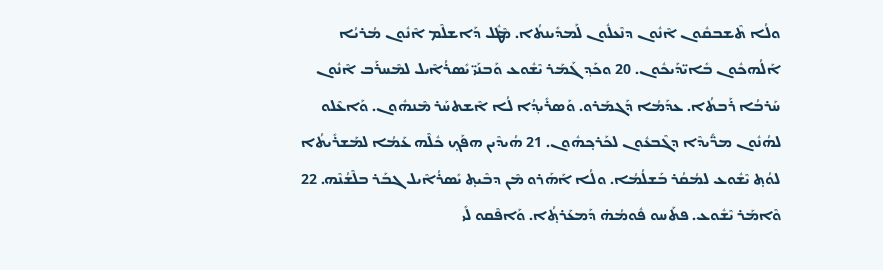ܘܠܳܐ ܬܶܫܒܩܽܘܢ ܐܶܢܽܘܢ ܕܢܶܥܠܽܘܢ ܠܰܡܕܺܝܢܬܳܐ. ܡܶܛܽܠ ܕܰܐܫܠܶܡ ܐܶܢܽܘܢ ܡܳܪܝܳܐ ܐܰܠܳܗܟܽܘܢ ܒܺܐܝ̈ܕܰܝܟܽܘܢ. 20 ܘܟܰܕ݂ ܓܰܡܰܪ ܝܶܫܽܘܥ ܘܰܒܢܰܝ̈ ܝܺܣܪܳܐܶܝܠ ܠܡܶܚܪܰܒ ܐܶܢܽܘܢ ܚܰܪܒܳܐ ܪܰܒܬܳܐ. ܥܕܰܡܳܐ ܕܰܓܡܰܪܘ. ܘܰܣܪܺܝܕ݂ܳܐ ܠܳܐ ܐܶܫܬܚܰܪ ܡܶܢܗܽܘܢ. ܘܰܐܥܶܠܘ ܠܗܳܢܽܘܢ ܡܖ̈ܺܝܕܶܐ ܕܓܶܒܥܽܘܢ ܠܟܰܪܟ̥ܗܽܘܢ. 21 ܗܳܝܕܶܝܢ ܗܦܰܟ̥ ܟܽܠܶܗ ܥܰܡܳܐ ܠܡܰܫܪܺܝܬܳܐ ܠܘܳܬ̥ ܝܶܫܽܘܥ ܠܡܳܩܳܪ ܒܰܫܠܳܡܳܐ. ܘܠܳܐ ܐܰܗܰܪܘ ܡܶܢ ܕܒܶܝܬ̥ ܝܺܣܪܳܐܶܝܠ ܓܒܰܪ ܒܠܶܫܳܢܶܗ. 22 ܘܶܐܡܰܪ ܝܶܫܽܘܥ. ܦܬܰܚܘ ܦܽܘܡܳܗ̇ ܕܰܡܥܰܪܬ̥ܳܐ. ܘܰܐܦܶܩܘ ܠܺܝ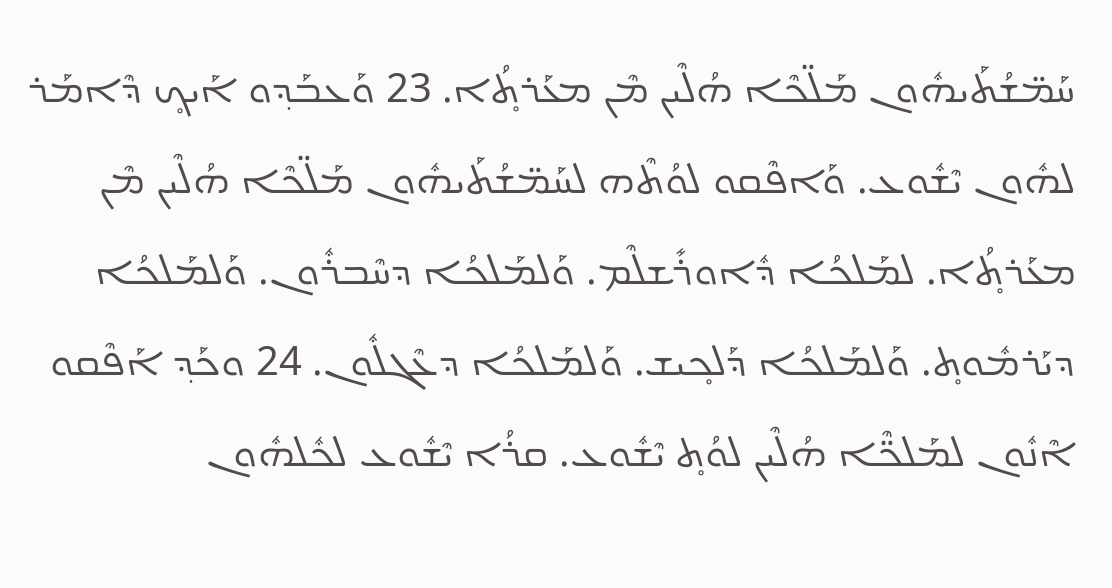ܚܰܡ̈ܫܳܬܰܝܗܽܘܢ ܡܰܠ̈ܟܶܐ ܗܳܠܶܝܢ ܡܶܢ ܡܥܰܪܬ̥ܳܐ. 23 ܘܰܥܒܰܕ݂ܘ ܐܰܝܟ̥ ܕܶܐܡܰܪ ܠܗܽܘܢ ܝܶܫܽܘܥ. ܘܰܐܦܶܩܘ ܠܘܳܬܶܗ ܠܚܰܡ̈ܫܳܬܰܝܗܽܘܢ ܡܰܠ̈ܟܶܐ ܗܳܠܶܝܢ ܡܶܢ ܡܥܰܪܬ̥ܳܐ. ܠܡܰܠܟܳܐ ܕܽܐܘܪܺܫܠܶܡ. ܘܰܠܡܰܠܟܳܐ ܕܚܶܒܪܽܘܢ. ܘܰܠܡܰܠܟܳܐ ܕܝܰܪܡܽܘܬ̥. ܘܰܠܡܰܠܟܳܐ ܕܰܠܟ̥ܝܫ. ܘܰܠܡܰܠܟܳܐ ܕܥܶܓܠܽܘܢ. 24 ܘܟܰܕ݂ ܐܰܦܶܩܘ ܐܶܢܽܘܢ ܠܡܰܠܟ̈ܶܐ ܗܳܠܶܝܢ ܠܘܳܬ̥ ܝܶܫܽܘܥ. ܩܪܳܐ ܝܶܫܽܘܥ ܠܟܽܠܗܽܘܢ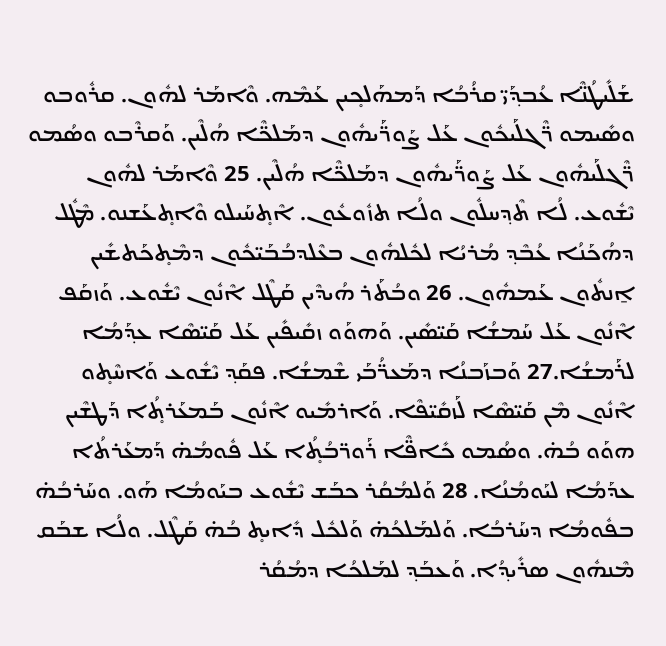ܫܰܠܺܝܛܳܢ̈ܶܐ ܥܳܒܕ݂ܰܝ̈ ܩܪܳܒܳܐ ܕܰܡܗܰܠܟ̥ܝܢ ܥܰܡܶܗ. ܘܶܐܡܰܪ ܠܗܽܘܢ. ܩܪܽܘܒܘ ܘܣܺܝܡܘ ܖ̈ܶܓܠܰܝܟܽܘܢ ܥܰܠ ܨܰܘܖ̈ܰܝܗܽܘܢ ܕܡܰܠܟ̈ܶܐ ܗܳܠܶܝܢ. ܘܰܩܪܶܒܘ ܘܣܳܡܘ ܖ̈ܶܓܠܰܝܗܽܘܢ ܥܰܠ ܨܰܘܖ̈ܰܝܗܽܘܢ ܕܡܰܠܟ̈ܶܐ ܗܳܠܶܝܢ. 25 ܘܶܐܡܰܪ ܠܗܽܘܢ ܝܶܫܽܘܥ. ܠܳܐ ܬܶܕ݂ܚܠܽܘܢ ܘܠܳܐ ܬܙܽܘܥܽܘܢ. ܐܶܬ̥ܚܰܝܠܘ ܘܶܐܬ̥ܥܰܫܢܘ. ܡܶܛܽܠ ܕܗܳܟܰܢܳܐ ܥܳܒܶܕ݂ ܡܳܪܝܳܐ ܠܟܽܠܗܽܘܢ ܒܥܶܠܕܒܳܒܰܝ̈ܟܽܘܢ ܕܡܶܬ̥ܟܰܬܫܺܝܢ ܐ̱ܢܬܽܘܢ ܥܰܡܗܽܘܢ. 26 ܘܒܳܬܰܪ ܗܳܝܕܶܝܢ ܩܰܛܶܠ ܐܶܢܽܘܢ ܝܶܫܽܘܥ. ܘܰܙܩܰܦ ܐܶܢܽܘܢ ܥܰܠ ܚܰܡܫܳܐ ܩܰܝ̈ܣܺܝܢ. ܘܰܗܘܰܘ ܙܩܺܝܦܺܝܢ ܥܰܠ ܩܰܝ̈ܣܶܐ ܥܕ݂ܰܡܳܐ ܠܪܰܡܫܳܐ.27 ܘܰܒܙܰܒܢܳܐ ܕܡܰܥܖ̈ܳܒܰܝ ܫܶܡܫܳܐ. ܦܩܰܕ݂ ܝܶܫܽܘܥ ܘܰܐܚܶܬ̥ܘ ܐܶܢܽܘܢ ܡܶܢ ܩܰܝ̈ܣܶܐ ܠܰܙܩܺܝ̈ܦܶܐ. ܘܰܐܪܡܺܝܘ ܐܶܢܽܘܢ ܒܰܡܥܰܪܬ̥ܳܐ ܕܰܛܫܶܝܢ ܗܘܰܘ ܒܳܗ̇. ܘܣܳܡܘ ܟܺܐܦ̈ܶܐ ܪܰܘܖ̈ܒܳܬ̥ܳܐ ܥܰܠ ܦܽܘܡܳܗ̇ ܕܰܡܥܰܪܬܳܐ ܥܕܰܡܳܐ ܠܝܰܘܡܳܢܳܐ. 28 ܘܰܠܡܳܩܳܪ ܟܒܰܫ ܝܶܫܽܘܥ ܒܝܰܘܡܳܐ ܗܰܘ. ܘܚܰܪܒܳܗ̇ ܒܦܽܘܡܳܐ ܕܚܰܪܒܳܐ. ܘܰܠܡܰܠܟܳܗ̇ ܘܰܠܟܽܠ ܕܺܐܝܬ̥ ܒܳܗ̇ ܩܰܛܶܠ. ܘܠܳܐ ܫܒܰܩ ܡܶܢܗܽܘܢ ܣܪܺܝܕ݂ܳܐ. ܘܰܥܒܰܕ݂ ܠܡܰܠܟܳܐ ܕܡܳܩܳܪ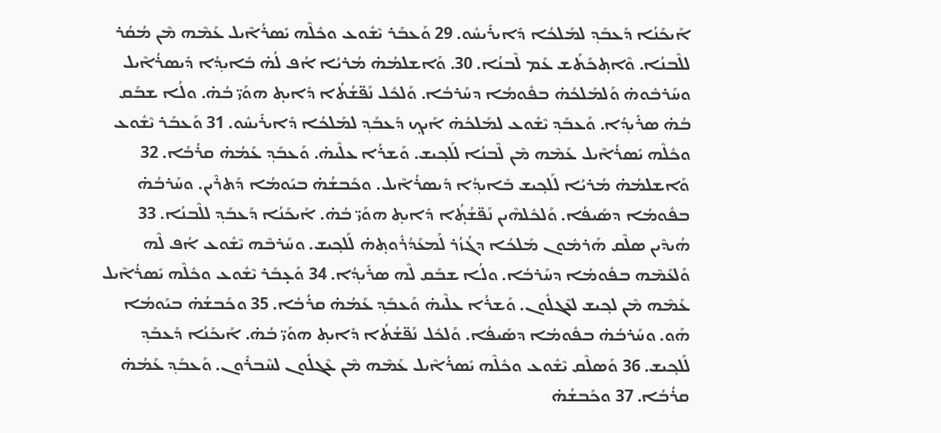ܐܰܝܟܰܢܳܐ ܕܰܥܒܰܕ݂ ܠܡܰܠܟܳܐ ܕܺܐܝܪܺܝܚܽܘ. 29 ܘܰܥܒܰܪ ܝܶܫܽܘܥ ܘܟܽܠܶܗ ܝܺܣܪܳܐܶܝܠ ܥܰܡܶܗ ܡܶܢ ܡܳܩܳܪ ܠܠܶܒܢܳܐ. ܘܶܐܬ̥ܟܰܬܰܫ ܥܰܡ ܠܶܒܢܳܐ. 30. ܘܰܐܫܠܡܳܗ̇ ܡܳܪܝܳܐ ܐܳܦ ܠܳܗ̇ ܒܺܐܝܕ݂ܳܐ ܕܺܝܣܪܳܐܶܝܠ ܘܚܰܪܒܽܘܗ̇ ܘܰܠܡܰܠܟܳܗ̇ ܒܦܽܘܡܳܐ ܕܚܰܪܒܳܐ. ܘܰܠܟܽܠ ܢܰܦ̈ܫܳܬܳܐ ܕܺܐܝܬ̥ ܗܘܰܝ̈ ܒܳܗ̇. ܘܠܳܐ ܫܒܰܩ ܒܳܗ̇ ܣܪܺܝܕ݂ܳܐ. ܘܰܥܒܰܕ݂ ܝܶܫܽܘܥ ܠܡܰܠܟܳܗ̇ ܐܰܝܟ̥ ܕܰܥܒܰܕ݂ ܠܡܰܠܟܳܐ ܕܺܐܝܪܺܝܚܽܘ. 31 ܘܰܥܒܰܪ ܝܶܫܽܘܥ ܘܟܽܠܶܗ ܝܺܣܪܳܐܶܝܠ ܥܰܡܶܗ ܡܶܢ ܠܶܒܢܳܐ ܠܰܠܟ̥ܝܫ. ܘܰܫܪܳܐ ܥܠܶܝܗ̇. ܘܰܥܒܰܕ݂ ܥܰܡܳܗ̇ ܩܪܳܒܳܐ. 32 ܘܰܐܫܠܡܳܗ̇ ܡܳܪܝܳܐ ܠܰܠܟ̥ܝܫ ܒܺܐܝܕ݂ܳܐ ܕܺܝܣܪܳܐܶܝܠ. ܘܟܰܒܫܳܗ̇ ܒܝܰܘܡܳܐ ܕܰܬܪܶܝܢ. ܘܚܰܪܒܳܗ̇ ܒܦܽܘܡܳܐ ܕܣܰܝܦܳܐ. ܘܰܠܟܽܠܗܶܝܢ ܢܰܦ̈ܫܳܬ̥ܳܐ ܕܺܐܝܬ̥ ܗܘܰܝ̈ ܒܳܗ̇. ܐܰܝܟܰܢܳܐ ܕܰܥܒܰܕ݂ ܠܠܶܒܢܳܐ. 33 ܗܳܝܕܶܝܢ ܣܠܶܩ ܗܰܪܡܽܘܢ ܡܰܠܟܳܐ ܕܓܳܙܳܪ ܠܰܡܥܰܕܳܪܽܘܬ̥ܗ̇ ܠܰܠܟ̥ܝܫ. ܘܚܰܪܒܶܗ ܝܶܫܽܘܥ ܐܳܦ ܠܶܗ ܘܰܠܥܰܡܶܗ ܒܦܽܘܡܳܐ ܕܚܰܪܒܳܐ. ܘܠܳܐ ܫܒܰܩ ܠܶܗ ܣܪܺܝܕ݂ܳܐ. 34 ܘܰܥ̣ܒܰܪ ܝܶܫܽܘܥ ܘܟܽܠܶܗ ܝܺܣܪܳܐܶܝܠ ܥܰܡܶܗ ܡܶܢ ܠܟ̥ܝܫ ܠܥܶܓܠܽܘܢ. ܘܰܫܪܳܐ ܥܠܶܝܗ̇ ܘܰܥܒܰܕ݂ ܥܰܡܳܗ̇ ܩܪܳܒܳܐ. 35 ܘܟܰܒܫܳܗ̇ ܒܝܰܘܡܳܐ ܗܰܘ. ܘܚܰܪܒܳܗ̇ ܒܦܽܘܡܳܐ ܕܣܰܝܦܳܐ. ܘܰܠܟܽܠ ܢܰܦ̈ܫܳܬܳܐ ܕܺܐܝܬ̥ ܗܘܰܝ̈ ܒܳܗ̇. ܐܰܝܟܰܢܳܐ ܕܰܥܒܰܕ݂ ܠܰܠܟ̥ܝܫ. 36 ܘܰܣܠܶܩ ܝܶܫܽܘܥ ܘܟܽܠܶܗ ܝܺܣܪܳܐܶܝܠ ܥܰܡܶܗ ܡܶܢ ܥܶܓܠܽܘܢ ܠܚܶܒܪܽܘܢ. ܘܰܥܒܰܕ݂ ܥܰܡܳܗ̇ ܩܪܳܒܳܐ. 37 ܘܟܰܒܫܳܗ̇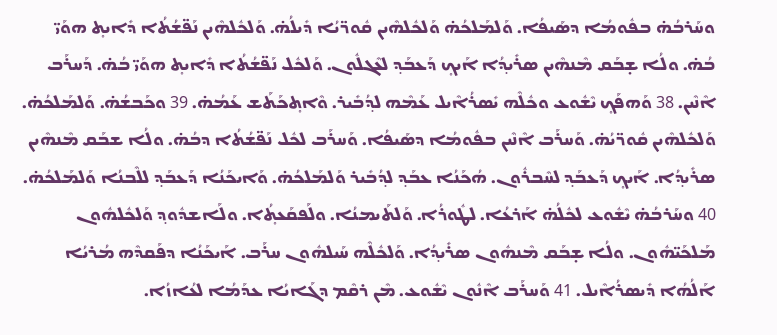ܘܚܰܪܒܳܗ̇ ܒܦܽܘܡܳܐ ܕܣܰܝܦܳܐ. ܘܰܠܡܰܠܟܳܗ̇ ܘܰܠܟܽܠܗܶܝܢ ܩܽܘܖ̈ܝܳܐ ܕܺܝܠܳܗ̇. ܘܰܠܟܽܠܗܶܝܢ ܢܰܦ̈ܫܳܬܳܐ ܕܺܐܝܬ̥ ܗܘܰܝ̈ ܒܳܗ̇. ܘܠܳܐ ܫ̣ܒܰܩ ܡܶܢܗܶܝܢ ܣܪܺܝܕ݂ܳܐ ܐܰܝܟ̥ ܕܰܥܒܰܕ݂ ܠܥܶܓܠܽܘܢ. ܘܰܠܟܽܠ ܢܰܦ̈ܫܳܬܳܐ ܕܺܐܝܬ̥ ܗܘܰܝ̈ ܒܳܗ̇. ܕܰܚܪܰܒ ܐܶܢܶܝܢ. 38 ܘܰܗܦܰܟ̥ ܝܶܫܽܘܥ ܘܟܽܠܶܗ ܝܺܣܪܳܐܶܝܠ ܥܰܡܶܗ ܠܕ݂ܳܒܺܝܪ. ܘܶܐܬ̥ܟܰܬܰܫ ܥܰܡܳܗ̇. 39 ܘܟܰܒܫܳܗ̇. ܘܰܠܡܰܠܟܳܗ̇. ܘܰܠܟܽܠܗܶܝܢ ܩܽܘܖ̈ܝܳܗ̇. ܘܰܚܪܰܒ ܐܶܢܶܝܢ ܒܦܽܘܡܳܐ ܕܣܰܝܦܳܐ. ܘܰܚܪܰܒ ܠܟܽܠ ܢܰܦ̈ܫܳܬܳܐ ܕܒܳܗ̇. ܘܠܳܐ ܫܒܰܩ ܡܶܢܗܶܝܢ ܣܪܺܝܕ݂ܳܐ. ܐܰܝܟ̥ ܕܰܥܒܰܕ݂ ܠܚܶܒܪܽܘܢ. ܗܳܟܰܢܳܐ ܥܒܰܕ݂ ܠܕ݂ܳܒܺܝܪ ܘܰܠܡܰܠܟܳܗ̇. ܘܰܐܝܟܰܢܳܐ ܕܰܥܒܰܕ݂ ܠܠܶܒܢܳܐ ܘܰܠܡܰܠܟܳܗ̇. 40 ܘܚܰܪܒܳܗ̇ ܝܶܫܽܘܥ ܠܟܽܠܳܗ̇ ܐܰܪܥܳܐ. ܠܛܽܘܪܳܐ. ܘܰܠܬܰܝܡܢܳܐ. ܘܠܰܦܩܰܥܬ̥ܳܐ. ܘܠܰܐܫܕܽܘܕ݂ ܘܰܠܟܽܠܗܽܘܢ ܡܰܠܟܰܝ̈ܗܽܘܢ. ܘܠܳܐ ܫ̣ܒܰܩ ܡܶܢܗܽܘܢ ܣܪܺܝܕ݂ܳܐ. ܘܰܠܟܽܠܶܗ ܚܰܝܠܗܽܘܢ ܚܪܰܒ. ܐܰܝܟܰܢܳܐ ܕܦܰܩܕܶܗ ܡܳܪܝܳܐ ܐܰ‌ܠܳܗܳܐ ܕܺܝܣܪܳܐܶܝܠ. 41 ܘܰܚܪܰܒ ܐܶܢܽܘܢ ܝܶܫܽܘܥ. ܡܶܢ ܪܩܶܡ ܕܓܰܐܝܳܐ ܥܕܰܡܳܐ ܠܥܳܐܙܳܐ.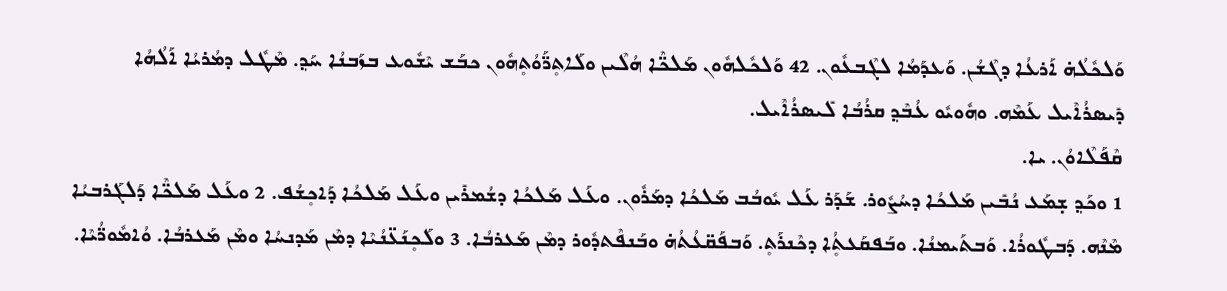ܘܰܠܟܽܠܳܗ̇ ܐܰܪܥܳܐ ܕܓܶܫܳܢ. ܘܰܥܕܰܡܳܐ ܠܓܶܒܥܽܘܢ. 42 ܘܰܠܟܽܠܗܽܘܢ ܡܰܠܟ̈ܶܐ ܗܳܠܶܝܢ ܘܠܰܐܬ̥ܖ̈ܰܘܳܬ̥ܗܽܘܢ ܟܒܰܫ ܝܶܫܽܘܥ ܒܙܰܒܢܳܐ ܚܰܕ݂. ܡܶܛܽܠ ܕܡܳܪܝܳܐ ܐܰ‌ܠܳܗܳܐ ܕܺܝܣܪܳܐܶܝܠ ܥܰܡܶܗ. ܘܗܽܘܝܽܘ ܥܳܒܶܕ݂ ܩܪܳܒܳܐ ܠܺܝܣܪܳܐܶܝܠ.
ܩܶܦܰܠܶܐܘܳܢ. ܝܐ.
1 ܘܟܰܕ݂ ܫ̣ܡܰܥ ܢܳܒܺܝܢ ܡܰܠܟܳܐ ܕܚܳܨܽܘܪ. ܫܰܕܰܪ ܥܰܠ ܝܽܘܒܳܒ ܡܰܠܟܳܐ ܕܡܰܪܽܘܢ. ܘܥܰܠ ܡܰܠܟܳܐ ܕܫܳܡܪܺܝܢ ܘܥܰܠ ܡܰܠܟܳܐ ܕܰܐܟ̥ܫܳܦ. 2 ܘܥܰܠ ܡܰܠܟ̈ܶܐ ܕܰܠܓܰܪܒܝܳܐ ܡܶܢܶܗ. ܕܰܒܛܽܘܪܳܐ. ܘܰܒܬܰܝܡܢܳܐ. ܘܒܰܦܩܰܥܬ̥ܳܐ ܕܟܶܢܪܰܬ̥. ܘܰܒܦܰܩ̈ܥܳܬܳܗ̇ ܘܒܰܢܦܶܬܕܽܘܪ ܕܡܶܢ ܡܰܥܪܒܳܐ. 3 ܘܠܰܟ̥ܢܰܥ̈ܢܳܝܶܐ ܕܡܶܢ ܡܰܕܢܚܳܐ ܘܡܶܢ ܡܰܥܪܒܳܐ. ܘܳܐܡܽܘܖ̈ܳܝܶܐ.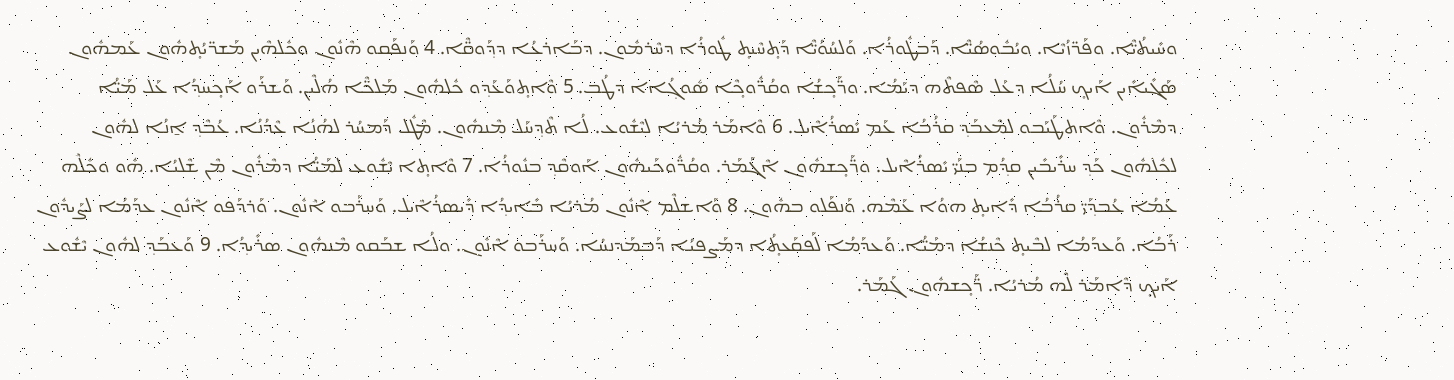ܘܚܺܝܬܳܝ̈ܶܐ. ܘܦܰܖ̈ܙܳܝܶܐ. ܘܝܳܒܽܘܣܳܝ̈ܶܐ. ܕܰܒܛܽܘܪܳܐ. ܘܰܠܚܳܘܳܝ̈ܶܐ ܕܰܬ̥ܚܶܝܬ̥ ܛܽܘܪܳܐ ܕܚܶܪܡܽܘܢ. ܕܒܰܐܪܥܳܐ ܕܕ݂ܰܘܩ̈ܶܐ. 4 ܘܰܢܦܰܩܘ ܗܶܢܽܘܢ ܘܟܽܠܗܶܝܢ ܡܰܫܖ̈ܝܳܬ̥ܗܽܘܢ ܥܰܡܗܽܘܢ ܣܰܓܺܝܐܺܝܢ ܐܰܝܟ̥ ܚܳܠܳܐ ܕܥܰܠ ܣܶܦܬܶܗ ܕܝܰܡܳܐ. ܘܖ̈ܰܟ̥ܫܳܐ ܘܩܳܖ̈ܽܘܟ̥ܶܐ ܣܽܘܓ݂ܳܐܐ ܕܛܳܒ. 5 ܘܶܐܬ̥ܘܰܥܰܕ݂ܘ ܟܽܠܗܽܘܢ ܡܰܠܟ̈ܶܐ ܗܳܠܶܝܢ. ܘܰܫܪܰܘ ܐܰܟ̥ܚܕ݂ܳܐ ܥܰܠ ܡܰܝ̈ܳܐ ܕܡܶܪܽܘܢ. ܘܶܐܬܛܰܝܰܒܘ ܠܡܶܥܒܰܕ݂ ܩܪܳܒܳܐ ܥܰܡ ܝܺܣܪܳܐܶܝܠ. 6 ܘܶܐܡܰܪ ܡܳܪܝܳܐ ܠܝܶܫܽܘܥ. ܠܳܐ ܬܶܕ݂ܚܰܠ ܡܶܢܗܽܘܢ. ܡܶܛܽܠ ܕܰܡܚܳܪ ܠܗܳܢܳܐ ܥܶܕܳܢܳܐ. ܥܳܒܶܕ݂ ܐ̱ܢܳܐ ܠܗܽܘܢ ܠܟܽܠܗܽܘܢ ܟܰܕ݂ ܚܪܺܝܒܺܝܢ ܩܕ݂ܳܡ ܒܢܰܝ̈ ܝܺܣܪܳܐܶܝܠ. ܘܖ̈ܰܟ̥ܫܗܽܘܢ ܐܶܓܰܡܰܪ. ܘܩܳܖ̈ܽܘܟܰܝܗܽܘܢ ܐܰܘܩܶܕ݂ ܒܢܽܘܪܳܐ. 7 ܘܶܐܬ̥ܐ ܝܶܫܽܘܥ ܠܡܰܝ̈ܳܐ ܕܡܶܪܽܘܢ ܡܶܢ ܫܶܠܝܳܐ. ܗܽܘ ܘܟܽܠܶܗ ܥܰܡܳܐ ܥܳܒܕ݂ܰܝ̈ ܩܪܳܒܳܐ ܕܺܐܝܬ̥ ܗܘܳܐ ܥܰܡܶܗ. ܘܰܢܦܰܠܘ ܒܗܽܘܢ. 8 ܘܰܐܫܠܶܡ ܐܶܢܽܘܢ ܡܳܪܝܳܐ ܒܺܐܝܕ݂ܳܐ ܕܺܝܣܪܳܐܶܝܠ. ܘܰܚܪܰܒܘ ܐܶܢܽܘܢ. ܘܰܪܕܰܦܘ ܐܶܢܽܘܢ ܥܕܰܡܳܐ ܠܨܰܝܕܽܘܢ ܪܰܒܳܐ. ܘܰܥܕܰܡܳܐ ܠܒܶܝܬ̥ ܟܶܢܫܳܐ ܕܡܰܝ̈ܳܐ. ܘܰܥܕܰܡܳܐ ܠܰܦܩܰܥܬ̥ܳܐ ܕܡܰܨܦܝܳܐ ܕܰܒܡܰܕܢܚܳܐ. ܘܰܚܪܰܒܘ ܐܶܢܽܘܢ. ܘܠܳܐ ܫܒܰܩܘ ܡܶܢܗܽܘܢ ܣܪܺܝܕ݂ܳܐ. 9 ܘܰܥܒܰܕ݂ ܠܗܽܘܢ ܝܶܫܽܘܥ ܐܰܝܟ̥ ܕܶܐܡܰܪ ܠܶܗ ܡܳܪܝܳܐ. ܖ̈ܰܟ̥ܫܗܽܘܢ ܓܰܡܰܪ.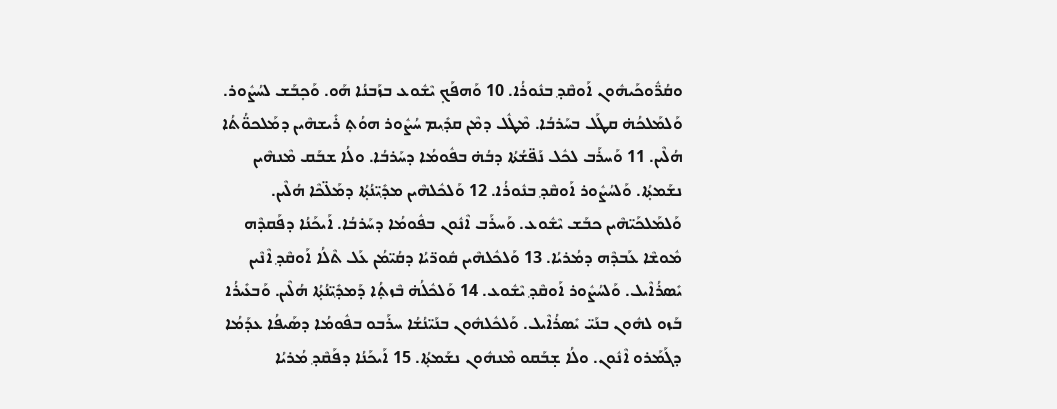ܘܩܳܖ̈ܽܘܟܰܝܗܽܘܢ ܐܰܘܩܶܕ݂ ܒܢܽܘܪܳܐ. 10 ܘܰܗܦܰܟ̥ ܝܶܫܽܘܥ ܒܙܰܒܢܳܐ ܗܰܘ. ܘܰܟ̥ܒܰܫ ܠܚܳܨܽܘܪ. ܘܰܠܡܰܠܟܳܗ̇ ܩܛܰܠ ܒܚܰܪܒܳܐ. ܡܶܛܽܠ ܕܡܶܢ ܩܕ݂ܺܝܡ ܚܳܨܽܘܪ ܗܘܳܬ̥ ܪܺܝܫܗܶܝܢ ܕܡܰܠܟܘ̈ܳܬܳܐ ܗܳܠܶܝܢ. 11 ܘܰܚܪܰܒ ܠܟܽܠ ܢܰܦ̈ܫܳܬܳܐ ܕܒܳܗ̇ ܒܦܽܘܡܳܐ ܕܚܰܪܒܳܐ. ܘܠܳܐ ܫܒܰܩ ܡܶܢܗܶܝܢ ܢܫܰܡܬ̥ܳܐ. ܘܰܠܚܳܨܽܘܪ ܐܰܘܩܶܕ݂ ܒܢܽܘܪܳܐ. 12 ܘܰܠܟܽܠܗܶܝܢ ܡܕ݂ܺܝ̈ܢܳܬ̥ܳܐ ܕܡܰܠ̈ܟܶܐ ܗܳܠܶܝܢ. ܘܰܠܡܰܠܟܰܝ̈ܗܶܝܢ ܟܒܰܫ ܝܶܫܽܘܥ. ܘܰܚܪܰܒ ܐܶܢܽܘܢ ܒܦܽܘܡܳܐ ܕܚܰܪܒܳܐ. ܐܰܝܟܰܢܳܐ ܕܦܰܩܕܶܗ ܡܽܘܫܶܐ ܥܰܒܕܶܗ ܕܡܳܪܝܳܐ. 13 ܘܰܠܟܽܠܗܶܝܢ ܩܽܘܖ̈ܝܳܐ ܕܩܳܝ̈ܡܳܢ ܥܰܠ ܬܶܠܳܐ ܐܰܘܩܶܕ݂ ܐܶܢܶܝܢ ܝܺܣܪܳܐܶܝܠ. ܘܰܠܚܳܨܽܘܪ ܐܰܘܩܶܕ݂ ܝܶܫܽܘܥ. 14 ܘܰܠܟܽܠܳܗ̇ ܒܶܙܬ̥ܳܐ ܕܰܡܕ݂ܺܝ̈ܢܳܬ̥ܳܐ ܗܳܠܶܝܢ. ܘܰܒܥܺܝܪܳܐ ܒܰܙܘ ܠܗܽܘܢ ܒܢܰܝ̈ ܝܺܣܪܳܐܶܝܠ. ܘܰܠܟܽܠܗܽܘܢ ܒܢܰܝ̈ܢܳܫܳܐ ܚܪܰܒܘ ܒܦܽܘܡܳܐ ܕܣܰܝܦܳܐ ܥܕܰܡܳܐ ܕܓܰܡܰܪܘ ܐܶܢܽܘܢ. ܘܠܳܐ ܫ̣ܒܰܩܘ ܡܶܢܗܽܘܢ ܢܫܰܡܬ̥ܳܐ. 15 ܐܰܝܟܰܢܳܐ ܕܦܰܩܶܕ݂ ܡܳܪܝܳܐ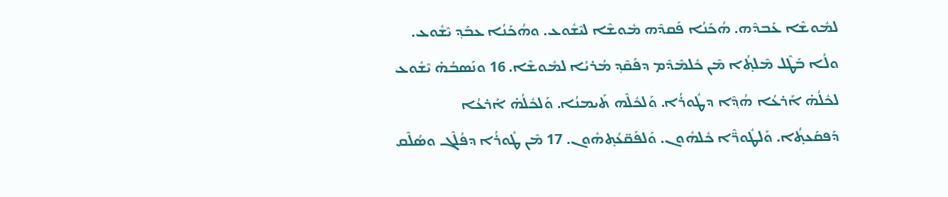ܠܡܽܘܫܶܐ ܥܰܒܕܶܗ. ܗܳܟܰܢܳܐ ܦܰܩܕܶܗ ܡܽܘܫܶܐ ܠܝܶܫܽܘܥ. ܘܗܳܟܰܢܳܐ ܥܒܰܕ݂ ܝܶܫܽܘܥ. ܘܠܳܐ ܒܰܛܶܠ ܡܶܠܬ̥ܳܐ ܡܶܢ ܟܽܠܡܶܕܶܡ ܕܦܰܩܶܕ݂ ܡܳܪܝܳܐ ܠܡܽܘܫܶܐ. 16 ܘܢܰܣܒܳܗ̇ ܝܶܫܽܘܥ ܠܟܽܠܳܗ̇ ܐܰܪܥܳܐ ܗܳܕ݂ܶܐ ܕܛܽܘܪܳܐ. ܘܰܠܟܽܠܶܗ ܬܰܝܡܢܳܐ. ܘܰܠܟܽܠܳܗ̇ ܐܰܪܥܳܐ ܕܰܦܩܰܥܬ̥ܳܐ. ܘܰܠܛܽܘܖ̈ܶܐ ܟܽܠܗܽܘܢ. ܘܰܠܦܰܩ̈ܥܳܬ̥ܗܽܘܢ. 17 ܡܶܢ ܛܽܘܪܳܐ ܕܦܳܠܶܓ ܘܣܳܠܶܩ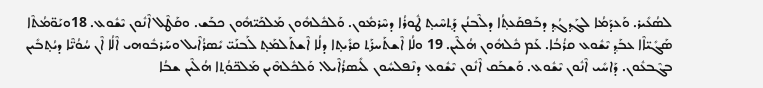ܠܣܳܥܺܝܪ. ܘܰܥܕܰܡܳܐ ܠܓܰܕ݂ܓܳܕ݂ ܕܒܰܦܩܰܥܬ̥ܳܐ ܕܠܶܒܢܳܢ ܕܰܬ̥ܚܶܝܬ̥ ܛܽܘܪܳܐ ܕܚܶܪܡܽܘܢ. ܘܰܠܟܽܠܗܽܘܢ ܡܰܠܟܰܝ̈ܗܽܘܢ ܟܒܰܫ. ܘܩܰܛܶܠ ܐܶܢܽܘܢ ܝܶܫܽܘܥ. 18ܘܝܰܘ̈ܡܳܬܶܐ ܣܰܓܺܝ̈ܐܶܐ ܥܒܰܕ݂ ܝܶܫܽܘܥ ܩܪܳܒܳܐ. ܥܰܡ ܟܽܠܗܽܘܢ ܗܳܠܶܝܢ. 19 ܘܠܳܐ ܐܶܫܬܰܚܪܰܬ̥ ܩܪܺܝܬ̥ܐ ܕܠܳܐ ܐܶܫܬܰܠܡܰܬ̥ ܠܰܒܢܰܝ̈ ܝܺܣܪܳܐܶܝܠ ܘܚܰܪܒܽܘܗܝ ܐܶܠܳܐ ܐܶܢ ܚܳܘܳܝ̈ܶܐ ܕܝܳܬ̥ܒܺܝܢ ܒܓܶܒܥܽܘܢ. ܕܰܐܚܺܝ ܐܶܢܽܘܢ ܝܶܫܽܘܥ. ܘܰܫܒܰܩ ܐܶܢܽܘܢ ܝܶܫܽܘܥ ܕܢܶܦܠܚܽܘܢ ܠܺܝܣܪܳܐܶܝܠ. ܘܰܠܟܽܠܗܶܝܢ ܡܰܠܟ̈ܘܳܬ̥ܐ ܗܳܠܶܝܢ ܫܒܳܐ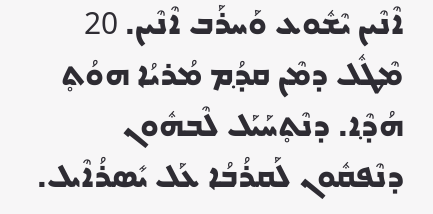ܐܶܢܶܝܢ ܝܶܫܽܘܥ ܘܰܚܪܰܒ ܐܶܢܶܝܢ. 20 ܡܶܛܽܠ ܕܡܶܢ ܩܕ݂ܳܡ ܡܳܪܝܳܐ ܗܘܳܬ̥ ܗܳܕ݂ܶܐ. ܕܢܶܬ̥ܚܰܝܰܠ ܠܶܒܗܽܘܢ ܕܢܶܦܩܽܘܢ ܠܰܩܪܳܒܳܐ ܥܰܠ ܝܺܣܪܳܐܶܝܠ.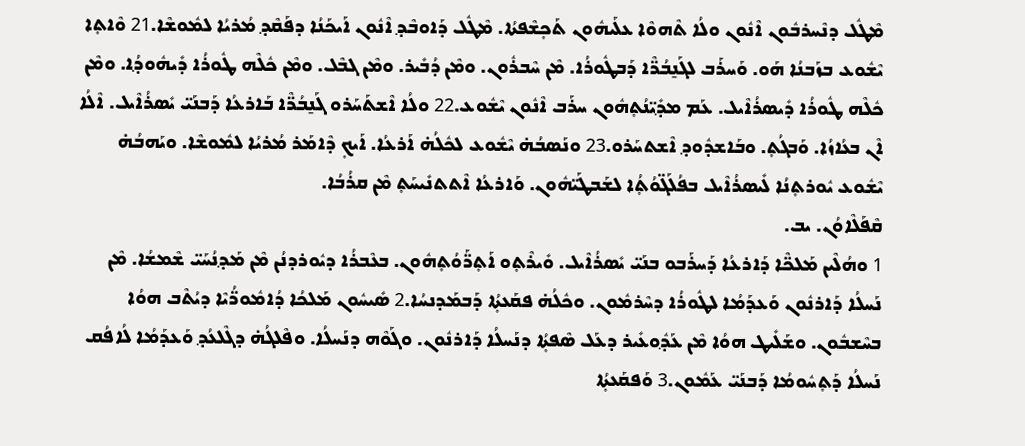ܡܶܛܽܠ ܕܢܶܚܪܒܽܘܢ ܐܶܢܽܘܢ ܘܠܳܐ ܬܶܗܘܶܐ ܥܠܰܝܗܽܘܢ ܬܰܟ̥ܫܶܦܬܳܐ. ܡܶܛܽܠ ܕܰܐܘܒܶܕ݂ ܐܶܢܽܘܢ ܐܰܝܟܰܢܳܐ ܕܦܰܩܶܕ݂ ܡܳܪܝܳܐ ܠܡܽܘܫܶܐ.21 ܘܶܐܬ̥ܐ ܝܶܫܽܘܥ ܒܙܰܒܢܳܐ ܗܰܘ. ܘܰܚܪܰܒ ܠܓܰܢ̱ܒܳܖ̈ܶܐ ܕܰܒܛܽܘܪܳܐ. ܡܶܢ ܚܶܒܪܽܘܢ. ܘܡܶܢ ܕܳܒܺܝܪ. ܘܡܶܢ ܓܒܶܠ. ܘܡܶܢ ܟܽܠܶܗ ܛܽܘܪܳܐ ܕܺܝܗܽܘܕ݂ܳܐ. ܘܡܶܢ ܟܽܠܶܗ ܛܽܘܪܳܐ ܕܺܝܣܪܳܐܶܝܠ. ܥܰܡ ܡܕ݂ܺܝ̈ܢܳܬ̥ܗܽܘܢ ܚܪܰܒ ܐܶܢܽܘܢ ܝܶܫܽܘܥ.22 ܘܠܳܐ ܐܶܫܬܰܚܰܪܘ ܓܰܢ̱ܒܳܖ̈ܶܐ ܒܰܐܪܥܳܐ ܕܰܒܢܰܝ̈ ܝܺܣܪܳܐܶܝܠ. ܐܶܠܳܐ ܐܶܢ ܒܥܳܐܙܳܐ. ܘܰܒܓܳܬ̥. ܘܒܰܐܫܕܽܘܕ݂ ܐܶܫܬܚܰܪܘ.23 ܘܢܰܣܒܳܗ̇ ܝܶܫܽܘܥ ܠܟܽܠܳܗ̇ ܐܰܪܥܳܐ. ܐܰܝܟ̥ ܕܶܐܡܰܪ ܡܳܪܝܳܐ ܠܡܽܘܫܶܐ. ܘܝܰܗܒܳܗ̇ ܝܶܫܽܘܥ ܝܽܘܪܬ̥ܢܳܐ ܠܺܝܣܪܳܐܶܝܠ ܒܦܳܠܰܓ̈ܘܳܬ̥ܳܐ ܠܫܰܒܛܰܝ̈ܗܽܘܢ. ܘܰܐܪܥܳܐ ܐܶܬܬܢܺܝܚܰܬ̥ ܡܶܢ ܩܪܳܒܳܐ.
ܩܶܦܰܠܶܐܘܳܢ. ܝܒ.
1 ܘܗܳܠܶܝܢ ܡܰܠܟ̈ܶܐ ܕܰܐܪܥܳܐ ܕܰܚܪܰܒܘ ܒܢܰܝ̈ ܝܺܣܪܳܐܶܝܠ. ܘܺܝܪܶܬ̥ܘ ܐܰܬ̥ܖ̈ܰܘܳܬ̥ܗܽܘܢ. ܒܥܶܒܪܳܐ ܕܝܽܘܪܕܢܳܢ ܡܶܢ ܡܰܕ݂ܢܳܚܰܝ̈ ܫܶܡܫܳܐ. ܡܶܢ ܢܰܚܠܳܐ ܕܰܐܪܢܽܘܢ ܘܰܥܕܰܡܳܐ ܠܛܽܘܪܳܐ ܕܚܶܪܡܽܘܢ. ܘܟܽܠܳܗ̇ ܦܩܰܥܬ̥ܳܐ ܕܰܒܡܰܕܢܚܳܐ.2 ܣܺܝܚܽܘܢ ܡܰܠܟܳܐ ܕܳܐܡܽܘܖ̈ܳܝܶܐ ܕܝܳܬܶܒ ܗܘܳܐ ܒܚܶܫܒܽܘܢ. ܘܫܰܠܺܝܛ ܗܘܳܐ ܡܶܢ ܥܰܕ݂ܽܘܥܺܝܪ ܕܥܰܠ ܣܶܦܬ̥ܳܐ ܕܢܰܚܠܳܐ ܕܰܐܪܢܽܘܢ. ܘܓܰܘܶܗ ܕܢܰܚܠܳܐ. ܘܦܶܠܓܳܗ̇ ܕܓܶܠܥܳܕ݂ ܘܰܥܕܰܡܳܐ ܠܳܐܦܳܩ ܢܰܚܠܳܐ ܕܰܬ̥ܚܽܘܡܳܐ ܕܰܒܢܰܝ̈ ܥܰܡܽܘܢ.3 ܘܰܦܩܰܥܬ̥ܳܐ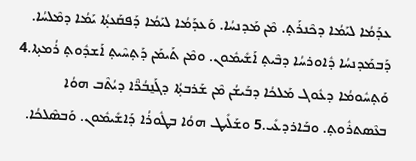ܥܕܰܡܳܐ ܠܝܰܡܳܐ ܕܟܶܢܪܰܬ̥. ܡܶܢ ܡܰܕܢܚܳܐ. ܘܰܥܕܰܡܳܐ ܠܝܰܡܳܐ ܕܰܦܩܰܥܬ̥ܳܐ ܝܰܡܳܐ ܕܡܶܠܚܳܐ. ܕܰܒܡܰܕܢܚܳܐ ܕܽܐܘܪܚܳܐ ܕܒܶܝܬ̥ ܐܰܫܺܝܡܽܘܢ. ܘܡܶܢ ܬܰܝܡܰܢ ܕܰܬ̥ܚܶܝܬ̥ ܐܰܫܕܽܘܬ̥ ܪܳܡܬ̥ܐ.4 ܘܰܬ̥ܚܽܘܡܳܐ ܕܥܽܘܓ ܡܰܠܟܳܐ ܕܒܰܝܫܳܢ ܡܶܢ ܫܰܪܒܬ̥ܳܐ ܕܓܰܢ̱ܒܳܖ̈ܶܐ ܕܝܳܬܶܒ ܗܘܳܐ ܒܥܶܣܬܪܽܘܬ̥. ܘܒܰܐܪܕܥܺܝ.5 ܘܫܰܠܺܝܛ ܗܘܳܐ ܒܛܽܘܪܳܐ ܕܰܐܫܺܝܡܽܘܢ. ܘܰܒܣܶܠܟܳܐ.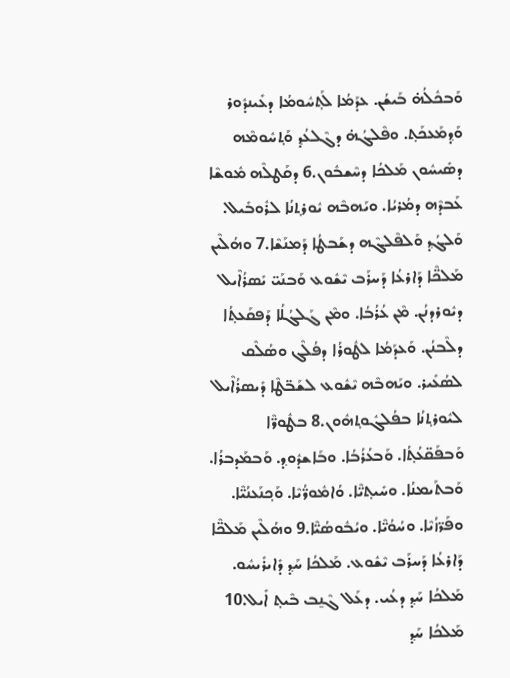ܘܰܒܟܽܠܳܗ̇ ܒܰܝܫܳܢ. ܥܕܰܡܳܐ ܠܰܬ̥ܚܽܘܡܳܐ ܕܥܺܝܢܕܽܘܪ ܘܰܕ݂ܡܰܥܟܰܬ̥. ܘܦܶܠܓܳܗ̇ ܕܓܶܠܥܳܕ݂ ܘܰܬ̥ܚܽܘܡܶܗ ܕܣܺܝܚܽܘܢ ܡܰܠܟܳܐ ܕܚܶܫܒܽܘܢ.6 ܕܩܰܛܠܶܗ ܡܽܘܫܶܐ ܥܰܒܕܶܗ ܕܡܳܪܝܳܐ. ܘܝܰܗܒܶܗ ܝܽܘܪܬ̥ܢܳܐ ܠܪܽܘܒܺܝܠ. ܘܰܠܓܳܕ݂ ܘܰܠܦܶܠܓܶܗ ܕܫܰܒܛܳܐ ܕܰܡܢܰܫܶܐ.7 ܘܗܳܠܶܝܢ ܡܰܠܟ̈ܶܐ ܕܰܐܪܥܳܐ ܕܰܚܪܰܒ ܝܶܫܽܘܥ ܘܰܒܢܰܝ̈ ܝܺܣܪܳܐܶܝܠ ܕܝܽܘܪܕܢܳܢ. ܡܶܢ ܥܳܪܳܒܳܐ. ܘܡܶܢ ܓܰܠܓܳܠܳܐ ܕܰܦܩܰܥܬ̥ܳܐ ܕܠܶܒܢܳܢ. ܘܰܥܕܰܡܳܐ ܠܛܽܘܪܳܐ ܕܦܳܠܶܓ ܘܣܳܠܶܩ ܠܣܳܥܺܝܪ. ܘܝܰܗܒܶܗ ܝܶܫܽܘܥ ܠܫܰܒ̈ܛܶܐ ܕܺܝܣܪܳܐܶܝܠ ܠܝܽܘܪܬ̥ܢܳܐ ܒܦܳܠܓܽܘܬ̥ܗܽܘܢ.8 ܒܛܽܘܖ̈ܶܐ ܘܰܒܦܰܩ̈ܥܳܬ̥ܳܐ. ܘܰܒܥܳܪܳܒܳܐ. ܘܒܰܐܫܕܽܘܕ݂. ܘܰܒܡܰܕܒܪܳܐ. ܘܰܒܬܰܝܡܢܳܐ. ܘܚܺܝܬ̥ܝ̈ܶܐ. ܘܳܐܡܽܘܖ̈ܳܝܶܐ. ܘܰܟ̥ܢܰܥܢܳܝ̈ܶܐ. ܘܦܰܖ̈ܙܳܝܶܐ. ܘܚܳܘܳܝ̈ܶܐ. ܘܝܳܒܽܘܣܳܝ̈ܶܐ.9 ܘܗܳܠܶܝܢ ܡܰܠܟ̈ܶܐ ܕܰܐܪܥܳܐ ܕܰܚܪܰܒ ܝܶܫܽܘܥ. ܡܰܠܟܳܐ ܚܰܕ݂ ܕܺܐܝܪܺܝܚܽܘ. ܡܰܠܟܳܐ ܚܰܕ݂ ܕܥܳܝ. ܕܥܰܠ ܓܶܢ̱ܒ ܒܶܝܬ̥ ܐܺܝܠ.10 ܡܰܠܟܳܐ ܚܰܕ݂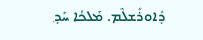ܕܽܐܘܪܺܫܠܶܡ. ܡܰܠܟܳܐ ܚܰܕ݂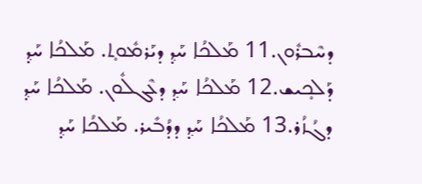ܕܚܶܒܪܽܘܢ.11 ܡܰܠܟܳܐ ܚܰܕ݂ ܕܝܰܪܡܽܘܬ̥. ܡܰܠܟܳܐ ܚܰܕ݂ ܕܰܠܟ̥ܝܫ.12 ܡܰܠܟܳܐ ܚܰܕ݂ ܕܥܶܓܠܽܘܢ. ܡܰܠܟܳܐ ܚܰܕ݂ ܕܓܳܙܳܪ.13 ܡܰܠܟܳܐ ܚܰܕ݂ ܕܕܳܒܺܝܪ. ܡܰܠܟܳܐ ܚܰܕ݂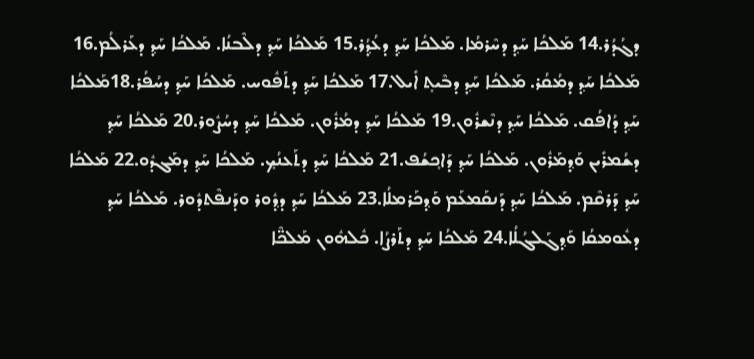ܕܓܳܕܳܪ.14 ܡܰܠܟܳܐ ܚܰܕ݂ ܕܚܶܪܡܳܐ. ܡܰܠܟܳܐ ܚܰܕ݂ ܕܥܳܕ݂ܳܪ.15 ܡܰܠܟܳܐ ܚܰܕ݂ ܕܠܶܒܢܳܐ. ܡܰܠܟܳܐ ܚܰܕ݂ ܕܥܰܪܠܳܡ.16 ܡܰܠܟܳܐ ܚܰܕ݂ ܕܡܳܩܳܪ. ܡܰܠܟܳܐ ܚܰܕ݂ ܕܒܶܝܬ̥ ܐܺܝܠ.17 ܡܰܠܟܳܐ ܚܰܕ݂ ܕܬܰܦܽܘܚ. ܡܰܠܟܳܐ ܚܰܕ݂ ܕܚܳܦܳܪ.18ܡܰܠܟܳܐ ܚܰܕ݂ ܕܳܐܦܳܩ. ܡܰܠܟܳܐ ܚܰܕ݂ ܕܢܶܫܪܽܘܢ.19 ܡܰܠܟܳܐ ܚܰܕ݂ ܕܡܳܪܽܘܢ. ܡܰܠܟܳܐ ܚܰܕ݂ ܕܚܳܨܽܘܪ.20 ܡܰܠܟܳܐ ܚܰܕ݂ ܕܫܳܡܪܺܝܢ ܘܰܕ݂ܡܰܪܽܘܢ. ܡܰܠܟܳܐ ܚܰܕ݂ ܕܰܐܟ̥ܫܳܦ.21 ܡܰܠܟܳܐ ܚܰܕ݂ ܕܬܰܥܢܳܟ̥. ܡܰܠܟܳܐ ܚܰܕ݂ ܕܡܰܓܕܽܘ.22 ܡܰܠܟܳܐ ܚܰܕ݂ ܕܰܪܩܶܡ. ܡܰܠܟܳܐ ܚܰܕ݂ ܕܰܢܩܰܡܥܰܡ ܘܰܕ݂ܟܰܪܡܠܳܐ.23 ܡܰܠܟܳܐ ܚܰܕ݂ ܕܕ݂ܽܘܪ ܘܕܰܢܦܶܬܕܽܘܪ. ܡܰܠܟܳܐ ܚܰܕ݂ ܕܥܽܘܡܩܳܐ ܘܰܕ݂ܓܰܠܓܳܠܳܐ.24 ܡܰܠܟܳܐ ܚܰܕ݂ ܕܬܰܪܨܳܐ. ܟܽܠܗܽܘܢ ܡܰܠܟ̈ܶܐ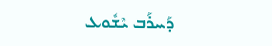ܕܰܚܪܰܒ ܝܶܫܽܘܥ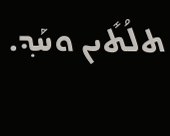ܬܠܳܬܺܝܢ ܘܚܰܕ݂.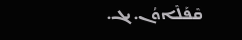ܩܶܦܰܠܶܐܘܳܢ. ܝܓ.